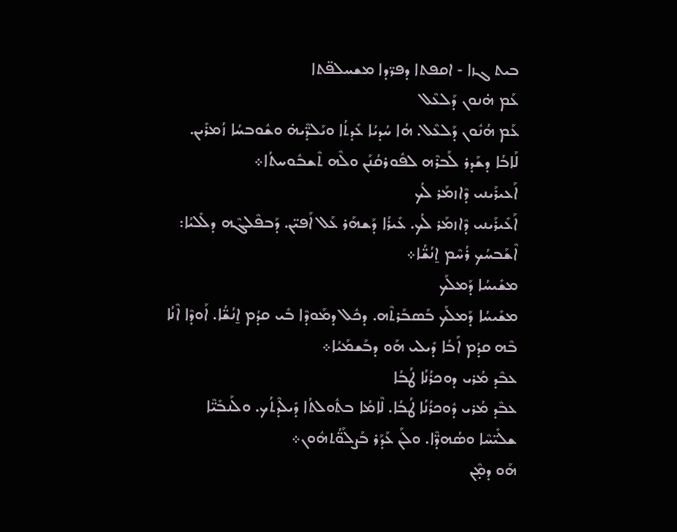ܒܝܬ ܓܙܐ - ܐܩܦܬܐ ܕܦܪ̈ܕܐ ܡܫܚܠܦ̈ܬܐ
ܥܰܡ ܗ̇ܢܘܢ ܕܰܠܥܶܠ
ܥܰܡ ܗܳܢܽܘܢ ܕܰܠܥܶܠ. ܗܳܐ ܚܳܕܝܳܐ ܥܺܕܬܳܐ ܘܝܰܠܕ̈ܶܝܗ̇ ܘܫܽܘܒܚܳܐ ܙܳܡܪܺܝܢ. ܠܰܐܒܳܐ ܕܫܰܕܪ ܠܰܒܪܶܗ ܠܦܽܘܪܩܳܢܰܢ ܘܠܶܗ ܬܶܫܒܽܘܚܬܳܐ܀
ܐܰܥܝܪܰܝܢܝ ܕܶܐܙܡܰܪ ܠܳܟ
ܐܰܥܺܝܪܰܝܢܝ ܕܶܐܙܡܰܪ ܠܳܟ. ܥܺܝܪܳܐ ܕܰܫܗܰܪ ܥܰܠ ‌ܐܰܦܝ̈ܢ. ܕܰܒܦܶܠܓܶܗ ܕܠܺܠܝܳܐ: ܐܶܫܰܒܚܳܟ ܪܳܚܶܡ ܐ̱ܢܳܫ̈ܳܐ܀
ܡܫܺܝܚܳܐ ܕܰܡܠܰܟ
ܡܫܺܝܚܳܐ ܕܰܡܠܰܟ ܒܰܣܒܰܪܬܶܗ. ܕܟܽܠ ܕܡܰܘܕܶܐ ܒܺܝ ܩܕܳܡ ܐ̱ܢܳܫ̈ܳܐ. ܐܰܘܕܶܐ ܐܶܢܳܐ ܒܶܗ ܩܕܳܡ ܐܰܒܳܐ ܕܺܝܠܝ ܗܰܘ ܕܒܰܫܡܰܝܳܐ܀
ܥܒܶܕ ܡܳܪܝ ܕܘܟܪܳܢܳܐ ܛܳܒܳܐ
ܥܒܶܕ ܡܳܪܝ ܕܽܘܟܪܳܢܳܐ ܛܳܒܳܐ. ܠܶܐܡܳܐ ܒܬܽܘܠܬܳܐ ܕܺܝܠܶܕܬܳܟ. ܘܠܰܢܒܺܝ̈ܶܐ ܫܠܺܝ̈ܚܶܐ ܘܣܳܗܕ̈ܶܐ. ܘܠܰܢ ܥܰܕܰܪ ܒܰܨܠܰܘ̈ܳܬܗܽܘܢ܀
ܗܰܘ ܕܡ̣ܶܢ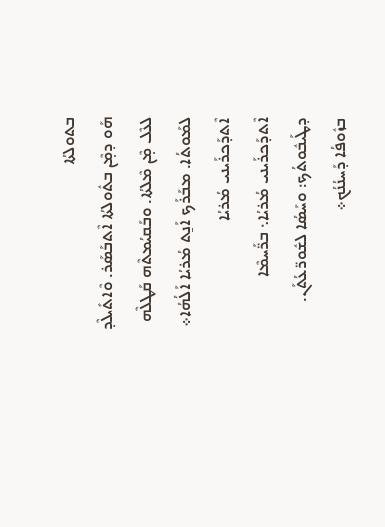ܒܬܘܠܬܳܐ
ܗܰܘ ܕܡ̣ܶܢ ܒܬܽܘܠܬܳܐ ܐܶܬܒܰܣܰܪ. ܘܶܐܬܺܝܠܶܕ ܠܥܶܠ ܡ̣ܶܢ ܡܶܠܬܳܐ. ܘܒܰܩܝܳܡܬܶܗ ܩܰܛܠܶܗ ܠܡܰܘܬܳܐ. ܡܒܰܪܰܟ ܐܰܢ̱ܬ ܡܳܪܝܳܐ ܐܰ‌ܠܳܗܳܐ܀
ܐܶܬܕܰܟܪܰܝܢܝ ܡܳܪܝܳܐ
ܐܶܬܕܰܟܪܰܝܢܝ ܡܳܪܝܳܐ܆ ܒܪ̈ܰܚܡܶܐ ܕܛܰܝܒܽܘܬܳܟ: ܘܚܰܣܳܐ ܠܫܽܘܪ̈ܥܳܬܰܢ. ܒܙܽܘܦܳܐ ܕܰܚܢܳܢܳܟ܀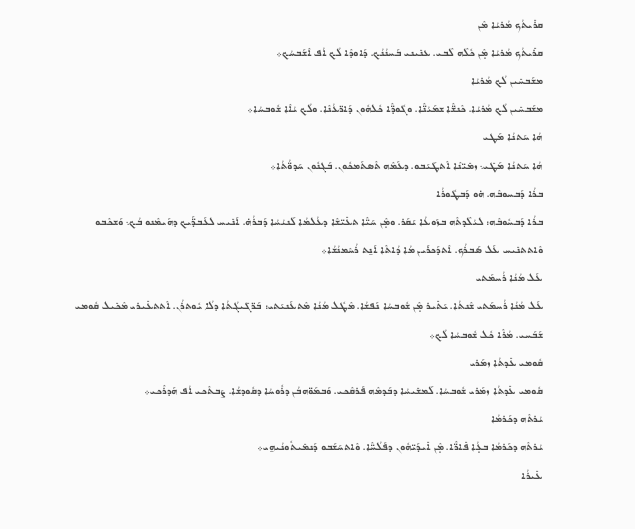ܩܪܺܝܬܳܟ ܡܳܪܝܳܐ ܡܶܢ
ܩܪܺܝܬܳܟ ܡܳܪܝܳܐ ܡ̣ܶܢ ܟܽܠܶܗ ܠܶܒܝ. ܥܢܺܝܢܝ ܒܰܚܢܳܢܳܟ. ܕܰܐܘܕܶܐ ܠܳܟ ܐܳܦ ܐܶܫܰܒܚܳܟ܀
ܡܫܰܒܚܺܝܢ ܠܳܟ ܡܳܪܝܳܐ
ܡܫܰܒܚܺܝܢ ܠܳܟ ܡܳܪܝܳܐ. ܟܶܢܫ̈ܶܐ ܫܡܰܝܳܢ̈ܶܐ. ܘܓܽܘܕ̈ܶܐ ܟܽܠܗܽܘܢ ܕܰܐܪ̈ܥܳܢܶܐ. ܘܠܳܟ ܝܳܐܶܐ ܫܽܘܒܚܳܐ܀
ܗܳܐ ܚܰܬܢܳܐ ܡܰܛܝ
ܗܳܐ ܚܰܬܢܳܐ ܡܰܛܺܝ܆ ܙܡܺܝ̈ܢܶܐ ܐܶܬܛܰܝܰܒܘ. ܕܥܰܡܶܗ ܬܶܣܬܰܡܟܽܘܢ. ܒܰܓܢܽܘܢ ܚܰܕܘ̈ܳܬܳܐ܀
ܒܪܳܐ ܕܰܒܚܘܒܶܗ. ܗ̇ܘ ܕܰܒܛܽܘܪܳܐ
ܒܪܳܐ ܕܰܒܚܽܘܒܶܗ: ܠܝܳܠܶܕܬܶܗ ܒܙܰܘܥܳܐ ܝܰܩܰܪ. ܘܡ̣ܶܢ ܚܰܝ̈ܶܐ ܬܥܺܝ̈ܫܶܐ ܕܥܳܠܡܳܐ ܠܰܢܝܳܚܳܐ ܕܰܒܪܳܗ̇. ܐܰܢܺܝܚ ܠܥܰܒܕ̈ܰܝܟ ܕܗܰܝܡܶܢܘ ܒܳܟ܆ ܘܰܫܟܶܒܘ ܘܶܐܬܬܢܺܝܚ ܥܰܠ ܣܰܒܪܳܟ. ܐܶܬܕܰܟܪܰܝܢ ܡܳܐ ܕܳܐܬܶܐ ܐܰܢ̱ܬ ܪܳܚܶܡܢܳܫܳܐ܀
ܥܰܠ ܡܳܢܳܐ ܪܳܚܡܰܬܝ
ܥܰܠ ܡܳܢܳܐ ܪܳܚܡܰܬܝ ܫܶܢܬܳܐ. ܝܰܬܺܝܪ ܡ̣ܶܢ ܫܽܘܒܚܳܐ ܢܰܦܫܳܐ. ܡܶܛܽܠ ܡܳܢܳܐ ܡܶܬܥܰܢܝܰܬܝ: ܒܰܪ̈ܓܺܝܓܳܬܳܐ ܕܠܳܐ ܝܽܘܬܪܳܢ. ܐܶܬܬܥܺܝܪܝ ܡܶܟܺܝܠ ܩܽܘܡܝ ܫܰܒܰܚܝ. ܡܳܪܶܐ ܟܽܠ ܫܽܘܒܚܳܐ ܠܳܟ܀
ܩܽܘܡܝ ܥܺܕܬܳܐ ܙܡܰܪܝ
ܩܽܘܡܝ ܥܺܕܬܳܐ ܙܡܰܪܝ ܫܽܘܒܚܳܐ. ܠܰܡܫܺܝܚܳܐ ܕܒܰܕܡܶܗ ܦܰܪܩܶܟܝ. ܘܰܒܡܰܘ̈ܗܒܳܢ ܕܪܽܘܚܳܐ ܕܩܽܘܕܫܳܐ. ܨܰܒܬܶܟܝ ܐܳܦ ܗܰܕܪܶܟܝ܀
ܝܳܪܬܶܗ ܕܟܰܪܡܳܐ
ܝܳܪܬܶܗ ܕܟܰܪܡܳܐ ܒܥ̣ܳܐ ܦܺܐܪ̈ܶܐ. ܡ̣ܶܢ ܐܺܝܕܰܝ̈ܗܽܘܢ ܕܦܰܠܳܚ̈ܶܐ. ܘܶܐܬܚܰܫܰܒܘ ܕܰܢܡܺܝܬܽܘܢܳܝܗ̱ܝ܀
ܥܺܝܪܳܐ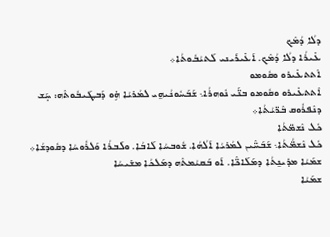ܕܠܳܐ ܕܳܡܶܟ
ܥܺܝܪܳܐ ܕܠܳܐ ܕܳܡܶܟ. ܐܰܥܺܝܪܰܝܢܝ ܠܰܬܝܳܒܽܘܬܳܐ܀
ܐܶܬܬܥܺܝܪܘ ܘܩܽܘܡܘ
ܐܶܬܬܥܺܝܪܘ ܘܩܽܘܡܘ ܒܢ̈ܰܝ ܢܽܘܗܪܳܐ܆ ܫܰܒܰܚܽܘܢܳܝܗ̱ܝ ܠܡܳܪܝܳܐ ܗܱ̇ܘ ܕܰܒܛܰܝܒܽܘܬܶܗ: ܚ̣ܰܫ ܕܢܶܦܪܽܘܩ ܒܶܪ̈ܝܳܬܳܐ܀
ܟܽܠ ܢܶܫܡ̈ܬܳܐ
ܟܽܠ ܢܶܫܡ̈ܳܬܳܐ܆ ܫܰܒܰܚ̈ܶܝܢ ܠܡܳܪܝܳܐ ܐܰ‌ܠܳܗܳܐ. ܫܽܘܒܚܳܐ ܠܰܐܒܳܐ. ܘܠܰܒܪܳܐ ܘܰܠܪܽܘܚܳܐ ܕܩܽܘܕܫܳܐ܀
ܫܡܰܝܳܐ ܡܕܺܝܢ̱ܬܳܐ ܕܡܰܠܰܐܟ̈ܶܐ. ܐܰܘ ܒܰܩܝܳܡܬܶܗ ܕܡܰܠܟܳܐ ܡܫܺܝܚܳܐ
ܫܡܰܝܳܐ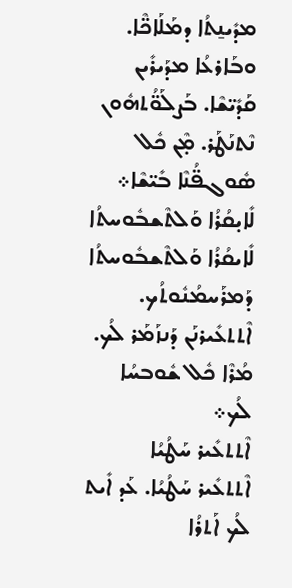ܡܕܺܝܢ̱ܬܳܐ ܕܡܰܠܰܐܟ̈ܶܐ. ܘܒܰܐܪܥܳܐ ܡܕܰܝܪܺܝܢ ܩܰܕܺܝ̈ܫܶܐ. ܒܰܨܠܰܘ̈ܳܬܗܽܘܢ ܢܶܬܢܰܛܰܪ. ܡ̣ܶܢ ܟܽܠ ܣܽܘܓܦ̈ܳܢܶܐ ܒܺܝ̈ܫܶܐ܀
ܠܺܐܝ̣ܩܳܪܳܐ ܘܰܠܬܶܫܒܽܘܚܬܳܐ
ܠܺܐܝܩܳܪܳܐ ܘܰܠܬܶܫܒܽܘܚܬܳܐ ܕܰܡܪܰܚܡܳܢܽܘܬܳܟ. ܐܶܬܬܥܺܝܪܢܰܢ ܕܰܢܙܰܡܰܪ ܠܳܟ. ܡܳܪܶܐ ܟܽܠ ܫܽܘܒܚܳܐ ܠܳܟ܀
ܐܶܬܬܥܺܝܪ ܚܰܛܳܝܳܐ
ܐܶܬܬܥܺܝܪ ܚܰܛܳܝܳܐ. ܥܰܕ ܐܺܝܬ ܠܳܟ ܐܰܬܪܳܐ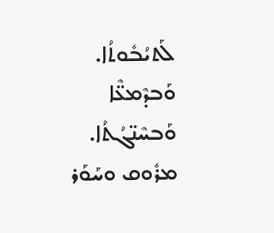ܠܰܬܝܳܒܽܘܬܳܐ. ܘܰܒܕܶܡܥ̈ܶܐ ܘܰܒܚܶܢ̈ܓܳܬܳܐ. ܡܪܽܘܩ ܘܚܰܘܰܪ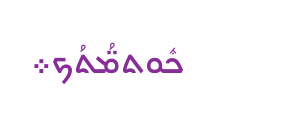ܟܽܘܬܡ̈ܳܬܳܟ܀